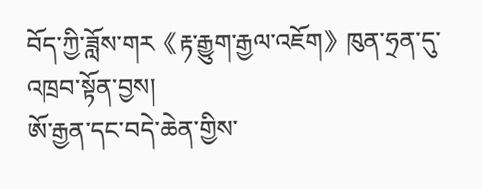བོད་ཀྱི་ཟློས་གར《རྟ་རྒྱུག་རྒྱལ་འཇོག》ཁུན་ཧྲན་དུ་འཁྲབ་སྟོན་བྱས།
ཨོ་རྒྱན་དང་བདེ་ཆེན་གྱིས་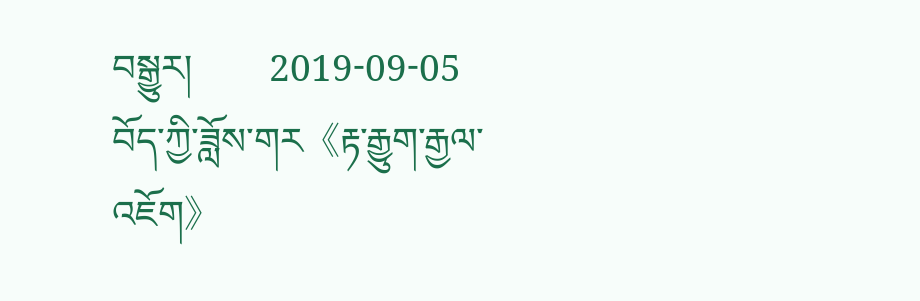བསྒྱུར།        2019-09-05
བོད་ཀྱི་ཟློས་གར《རྟ་རྒྱུག་རྒྱལ་འཇོག》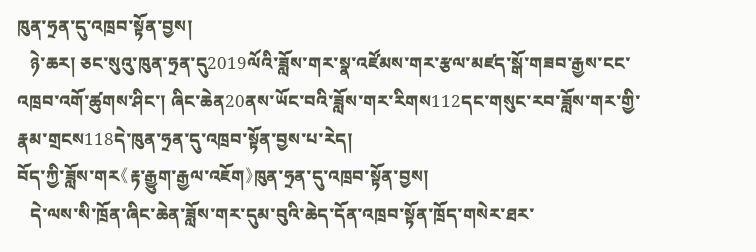ཁུན་ཧྲན་དུ་འཁྲབ་སྟོན་བྱས།
   ཉེ་ཆར། ཅང་སུའུ་ཁུན་ཧྲན་དུ2019ལོའི་ཟློས་གར་སྣ་འཛོམས་གར་རྩལ་མཛད་སྒོ་གཟབ་རྒྱས་ངང་འཁྲབ་འགོ་ཚུགས་ཤིང་། ཞིང་ཆེན20ནས་ཡོང་བའི་ཟློས་གར་རིགས112དང་གསུང་རབ་ཟློས་གར་གྱི་རྣམ་གྲངས118དེ་ཁུན་ཧྲན་དུ་འཁྲབ་སྟོན་བྱས་པ་རེད།
བོད་ཀྱི་ཟློས་གར《རྟ་རྒྱུག་རྒྱལ་འཇོག》ཁུན་ཧྲན་དུ་འཁྲབ་སྟོན་བྱས།
   དེ་ལས་སི་ཁྲོན་ཞིང་ཆེན་ཟློས་གར་དུམ་བུའི་ཆེད་དོན་འཁྲབ་སྟོན་ཁྲོད་གསེར་ཐར་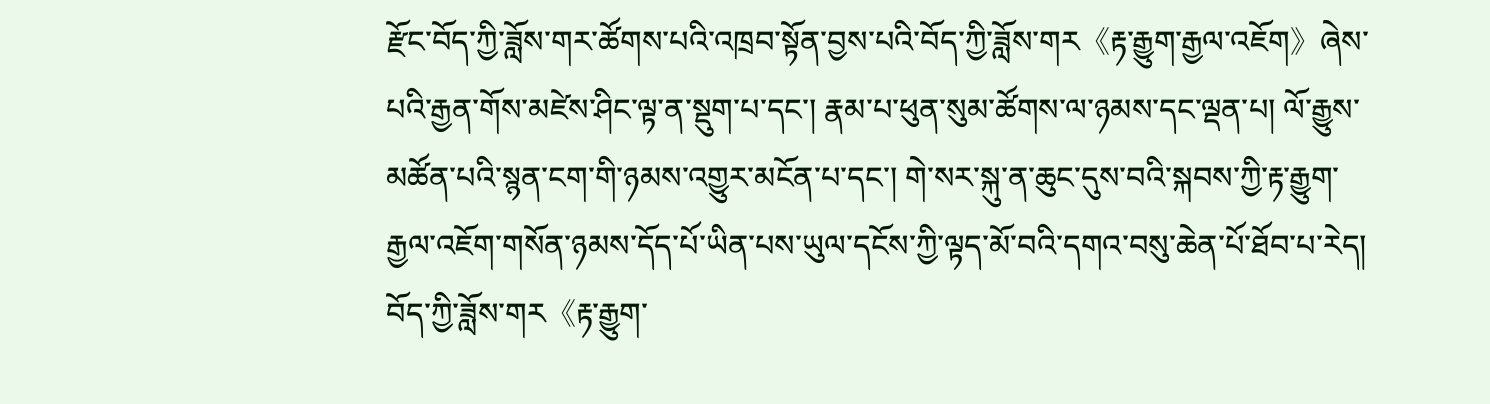རྫོང་བོད་ཀྱི་ཟློས་གར་ཚོགས་པའི་འཁྲབ་སྟོན་བྱས་པའི་བོད་ཀྱི་ཟློས་གར《རྟ་རྒྱུག་རྒྱལ་འཇོག》ཞེས་པའི་རྒྱན་གོས་མཛེས་ཤིང་ལྟ་ན་སྡུག་པ་དང་། རྣམ་པ་ཕུན་སུམ་ཚོགས་ལ་ཉམས་དང་ལྡན་པ། ལོ་རྒྱུས་མཚོན་པའི་སྙན་ངག་གི་ཉམས་འགྱུར་མངོན་པ་དང་། གེ་སར་སྐུ་ན་ཆུང་དུས་བའི་སྐབས་ཀྱི་རྟ་རྒྱུག་རྒྱལ་འཇོག་གསོན་ཉམས་དོད་པོ་ཡིན་པས་ཡུལ་དངོས་ཀྱི་ལྟད་མོ་བའི་དགའ་བསུ་ཆེན་པོ་ཐོབ་པ་རེད།
བོད་ཀྱི་ཟློས་གར《རྟ་རྒྱུག་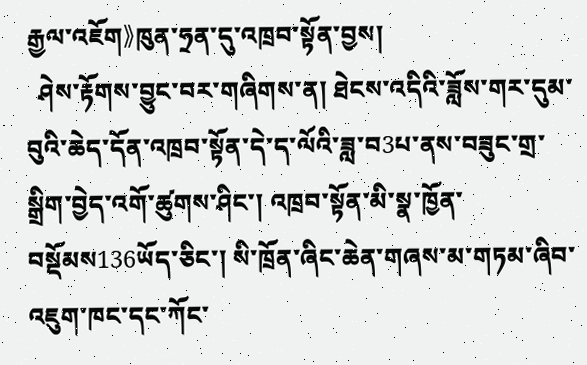རྒྱལ་འཇོག》ཁུན་ཧྲན་དུ་འཁྲབ་སྟོན་བྱས།
  ཤེས་རྟོགས་བྱུང་བར་གཞིགས་ན། ཐེངས་འདིའི་ཟློས་གར་དུམ་བུའི་ཆེད་དོན་འཁྲབ་སྟོན་དེ་ད་ལོའི་ཟླ་བ3པ་ནས་བཟུང་གྲ་སྒྲིག་བྱེད་འགོ་ཚུགས་ཤིང་། འཁྲབ་སྟོན་མི་སྣ་ཁྱོན་བསྡོམས136ཡོད་ཅིང་། སི་ཁྲོན་ཞིང་ཆེན་གཞས་མ་གཏམ་ཞིབ་འཇུག་ཁང་དང་ཀོང་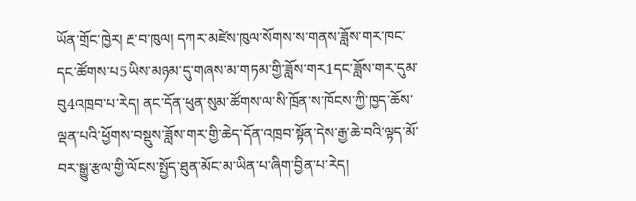ཡོན་གྲོང་ཁྱེར། རྔ་བ་ཁུལ། དཀར་མཛེས་ཁུལ་སོགས་ས་གནས་ཟློས་གར་ཁང་དང་ཚོགས་པ5ཡིས་མཉམ་དུ་གཞས་མ་གཏམ་གྱི་ཟློས་གར1དང་ཟློས་གར་དུམ་བུ4འཁྲབ་པ་རེད། ནང་དོན་ཕུན་སུམ་ཚོགས་ལ་སི་ཁྲོན་ས་ཁོངས་ཀྱི་ཁྱད་ཆོས་ལྡན་པའི་ཕྱོགས་བསྡུས་ཟློས་གར་གྱི་ཆེད་དོན་འཁྲབ་སྟོན་དེས་རྒྱ་ཆེ་བའི་ལྟད་མོ་བར་སྒྱུ་རྩལ་གྱི་ལོངས་སྤྱོད་ཐུན་མོང་མ་ཡིན་པ་ཞིག་བྱིན་པ་རེད།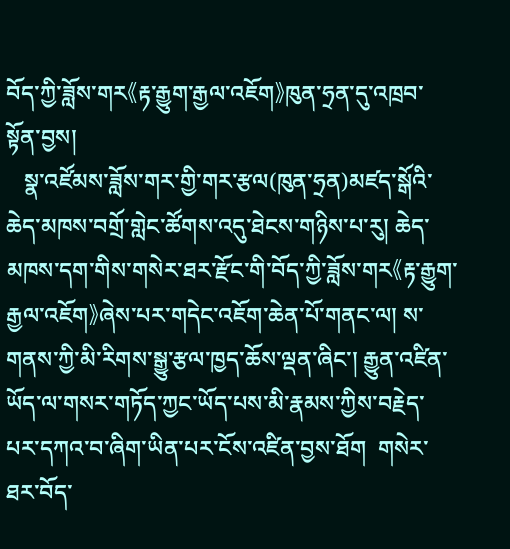བོད་ཀྱི་ཟློས་གར《རྟ་རྒྱུག་རྒྱལ་འཇོག》ཁུན་ཧྲན་དུ་འཁྲབ་སྟོན་བྱས།
   སྣ་འཛོམས་ཟློས་གར་གྱི་གར་རྩལ(ཁུན་ཧྲན)མཛད་སྒོའི་ཆེད་མཁས་བགྲོ་གླེང་ཚོགས་འདུ་ཐེངས་གཉིས་པ་རུ། ཆེད་མཁས་དག་གིས་གསེར་ཐར་རྫོང་གི་བོད་ཀྱི་ཟློས་གར《རྟ་རྒྱུག་རྒྱལ་འཇོག》ཞེས་པར་གདེང་འཇོག་ཆེན་པོ་གནང་ལ། ས་གནས་ཀྱི་མི་རིགས་སྒྱུ་རྩལ་ཁྱད་ཆོས་ལྡན་ཞིང་། རྒྱུན་འཛིན་ཡོད་ལ་གསར་གཏོད་ཀྱང་ཡོད་པས་མི་རྣམས་ཀྱིས་བརྗེད་པར་དཀའ་བ་ཞིག་ཡིན་པར་ངོས་འཛིན་བྱས་ཐོག  གསེར་ཐར་བོད་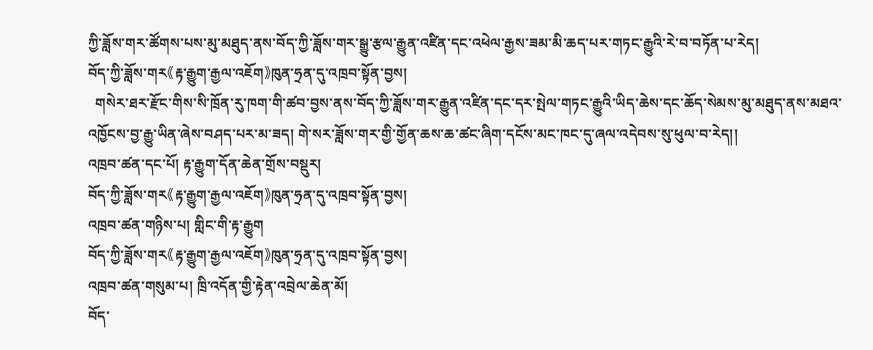ཀྱི་ཟློས་གར་ཚོགས་པས་མུ་མཐུད་ནས་བོད་ཀྱི་ཟློས་གར་སྒྱུ་རྩལ་རྒྱུན་འཛིན་དང་འཕེལ་རྒྱས་ཟམ་མི་ཆད་པར་གཏང་རྒྱུའི་རེ་བ་བཏོན་པ་རེད།
བོད་ཀྱི་ཟློས་གར《རྟ་རྒྱུག་རྒྱལ་འཇོག》ཁུན་ཧྲན་དུ་འཁྲབ་སྟོན་བྱས།
  གསེར་ཐར་རྫོང་གིས་སི་ཁྲོན་རུ་ཁག་གི་ཚབ་བྱས་ནས་བོད་ཀྱི་ཟློས་གར་རྒྱུན་འཛིན་དང་དར་སྤེལ་གཏང་རྒྱུའི་ཡིད་ཆེས་དང་ཆོད་སེམས་མུ་མཐུད་ནས་མཐའ་འཁྱོངས་བྱ་རྒྱུ་ཡིན་ཞེས་བཤད་པར་མ་ཟད། གེ་སར་ཟློས་གར་གྱི་གྱོན་ཆས་ཆ་ཚང་ཞིག་དངོས་མང་ཁང་དུ་ཞལ་འདེབས་སུ་ཕུལ་བ་རེད།།
འཁྲབ་ཚན་དང་པོ། རྟ་རྒྱུག་དོན་ཆེན་གྲོས་བསྡུར།
བོད་ཀྱི་ཟློས་གར《རྟ་རྒྱུག་རྒྱལ་འཇོག》ཁུན་ཧྲན་དུ་འཁྲབ་སྟོན་བྱས།
འཁྲབ་ཚན་གཉིས་པ། གླིང་གི་རྟ་རྒྱུག
བོད་ཀྱི་ཟློས་གར《རྟ་རྒྱུག་རྒྱལ་འཇོག》ཁུན་ཧྲན་དུ་འཁྲབ་སྟོན་བྱས།
འཁྲབ་ཚན་གསུམ་པ། ཁྲི་འདོན་གྱི་རྟེན་འབྲེལ་ཆེན་མོ།
བོད་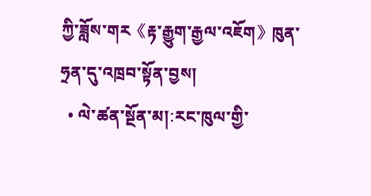ཀྱི་ཟློས་གར《རྟ་རྒྱུག་རྒྱལ་འཇོག》ཁུན་ཧྲན་དུ་འཁྲབ་སྟོན་བྱས།
  • ལེ་ཚན་སྔོན་མ།:རང་ཁུལ་གྱི་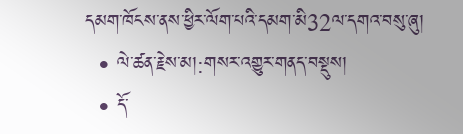དམག་ཁོངས་ནས་ཕྱིར་ལོག་པའི་དམག་མི32ལ་དགའ་བསུ་ཞུ།
  • ལེ་ཚན་རྗེས་མ།:གསར་འགྱུར་གནད་བསྡུས།
  • དོ་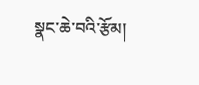སྣང་ཆེ་བའི་རྩོམ།